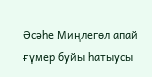Әсәһе Миңлегөл апай ғүмер буйы һатыусы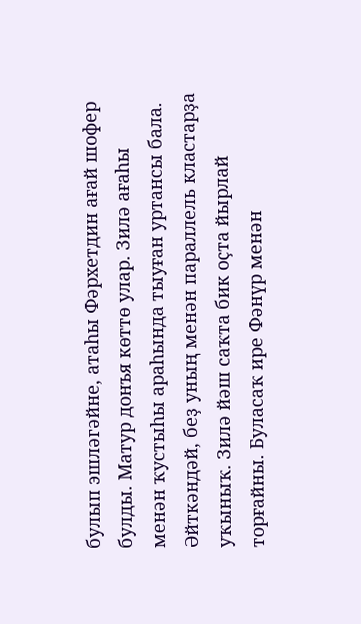булып эшләгәйне, атаһы Фәрхетдин ағай шофер булды. Матур донъя көттө улар. Зилә ағаһы менән ҡустыһы араһында тыуған уртансы бала. Әйткәндәй, беҙ уның менән параллель кластарҙа уҡыныҡ. Зилә йәш саҡта бик оҫта йырлай торғайны. Буласаҡ ире Фәнүр менән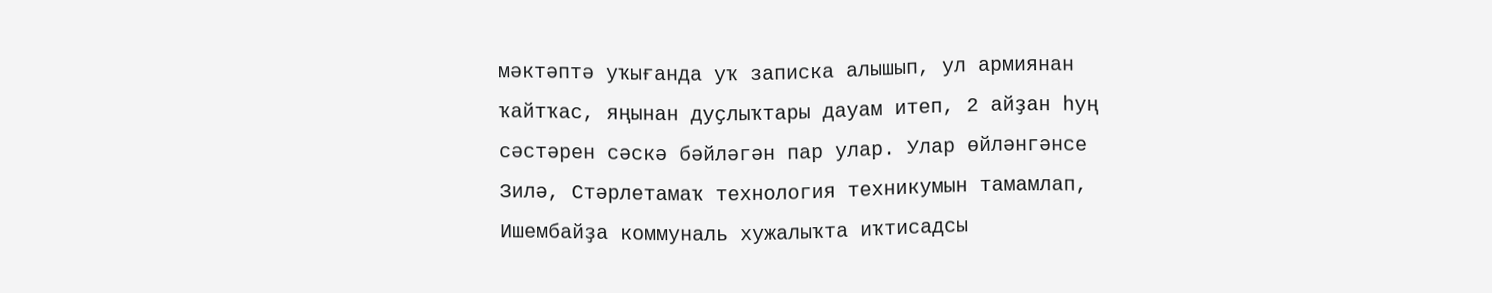мәктәптә уҡығанда уҡ записка алышып, ул армиянан ҡайтҡас, яңынан дуҫлыҡтары дауам итеп, 2 айҙан һуң сәстәрен сәскә бәйләгән пар улар. Улар өйләнгәнсе Зилә, Стәрлетамаҡ технология техникумын тамамлап, Ишембайҙа коммуналь хужалыҡта иҡтисадсы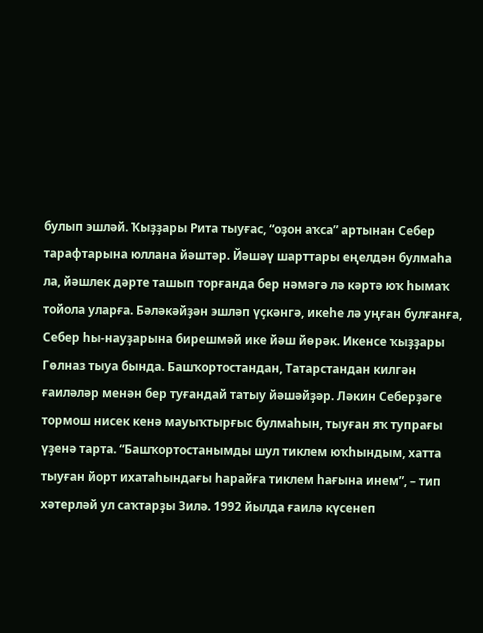булып эшләй. Ҡыҙҙары Рита тыуғас, “оҙон аҡса” артынан Себер тарафтарына юллана йәштәр. Йәшәү шарттары еңелдән булмаһа ла, йәшлек дәрте ташып торғанда бер нәмәгә лә кәртә юҡ һымаҡ тойола уларға. Бәләкәйҙән эшләп үҫкәнгә, икеһе лә уңған булғанға, Себер һы-науҙарына бирешмәй ике йәш йөрәк. Икенсе ҡыҙҙары Гөлназ тыуа бында. Башҡортостандан, Татарстандан килгән ғаиләләр менән бер туғандай татыу йәшәйҙәр. Ләкин Себерҙәге тормош нисек кенә мауыҡтырғыс булмаһын, тыуған яҡ тупрағы үҙенә тарта. “Башҡортостанымды шул тиклем юҡһындым, хатта тыуған йорт ихатаһындағы һарайға тиклем һағына инем”, – тип хәтерләй ул саҡтарҙы Зилә. 1992 йылда ғаилә күсенеп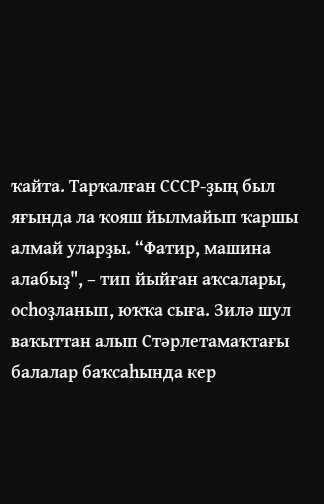ҡайта. Тарҡалған СССР-ҙың был яғында ла ҡояш йылмайып ҡаршы алмай уларҙы. “Фатир, машина алабыҙ", – тип йыйған аҡсалары, осһоҙланып, юҡҡа сыға. Зилә шул ваҡыттан алып Стәрлетамаҡтағы балалар баҡсаһында кер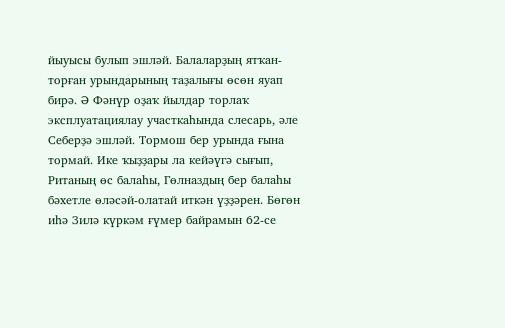йыуысы булып эшләй. Балаларҙың ятҡан-торған урындарының таҙалығы өсөн яуап бирә. Ә Фәнүр оҙаҡ йылдар торлаҡ эксплуатациялау участкаһында слесарь, әле Себерҙә эшләй. Тормош бер урында ғына тормай. Ике ҡыҙҙары ла кейәүгә сығып, Ританың өс балаһы, Гөлназдың бер балаһы бәхетле өләсәй-олатай иткән үҙҙәрен. Бөгөн иһә Зилә күркәм ғүмер байрамын 62-се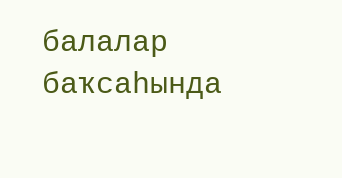балалар баҡсаһында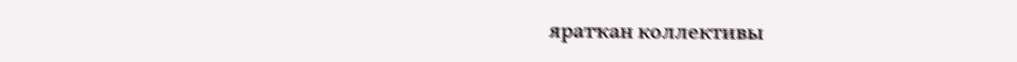яратҡан коллективы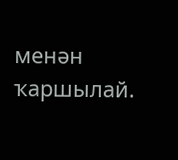менән ҡаршылай.